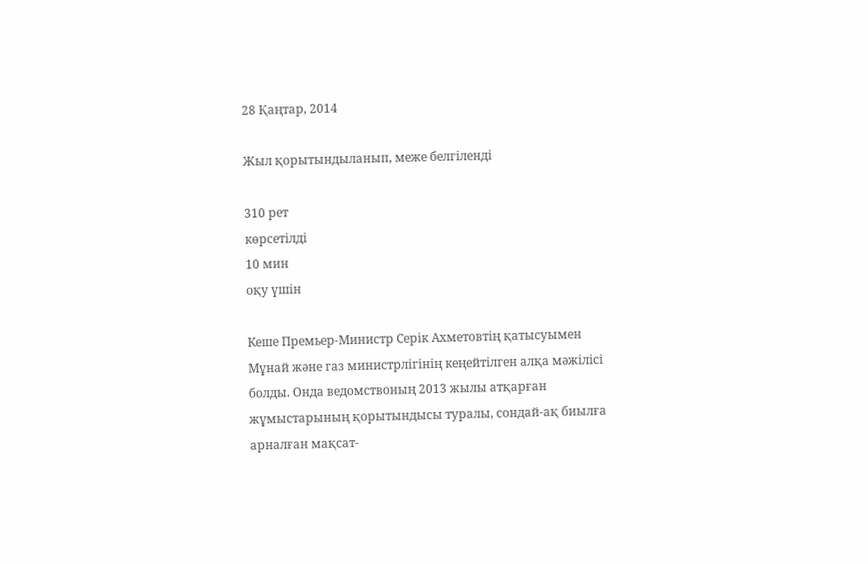28 Қаңтар, 2014

Жыл қорытындыланып, меже белгіленді

310 рет
көрсетілді
10 мин
оқу үшін

Кеше Премьер-Министр Серік Ахметовтің қатысуымен Мұнай және газ министрлігінің кеңейтілген алқа мәжілісі болды. Онда ведомствоның 2013 жылы атқарған жұмыстарының қорытындысы туралы, сондай-ақ биылға арналған мақсат-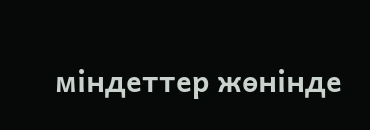міндеттер жөнінде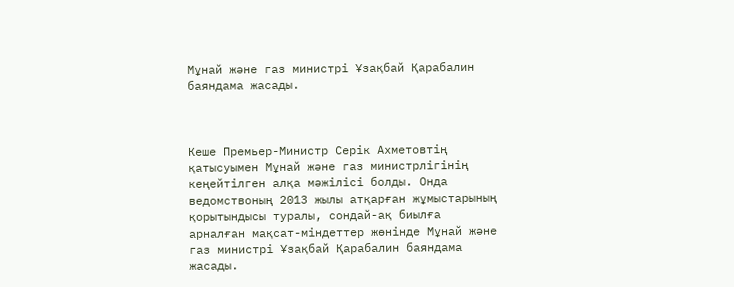Мұнай және газ министрі Ұзақбай Қарабалин баяндама жасады.



Кеше Премьер-Министр Серік Ахметовтің қатысуымен Мұнай және газ министрлігінің кеңейтілген алқа мәжілісі болды. Онда ведомствоның 2013 жылы атқарған жұмыстарының қорытындысы туралы, сондай-ақ биылға арналған мақсат-міндеттер жөнінде Мұнай және газ министрі Ұзақбай Қарабалин баяндама жасады.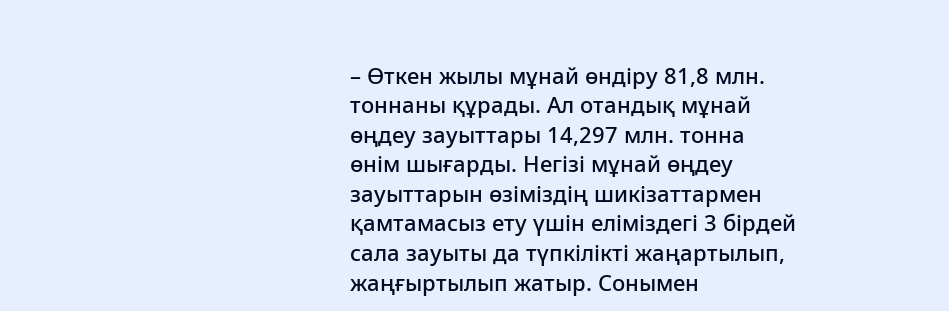– Өткен жылы мұнай өндіру 81,8 млн. тоннаны құрады. Ал отандық мұнай өңдеу зауыттары 14,297 млн. тонна өнім шығарды. Негізі мұнай өңдеу зауыттарын өзіміздің шикізаттармен қамтамасыз ету үшін еліміздегі 3 бірдей сала зауыты да түпкілікті жаңартылып, жаңғыртылып жатыр. Сонымен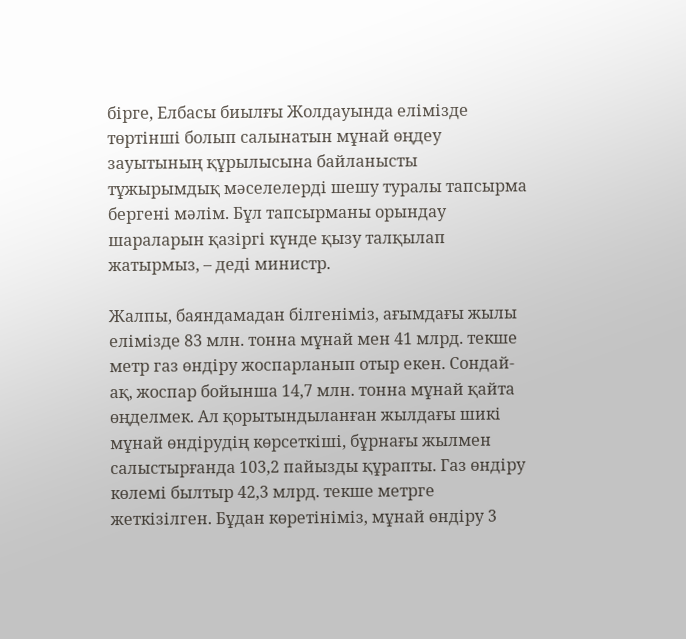бірге, Елбасы биылғы Жолдауында елімізде төртінші болып салынатын мұнай өңдеу зауытының құрылысына байланысты тұжырымдық мәселелерді шешу туралы тапсырма бергені мәлім. Бұл тапсырманы орындау шараларын қазіргі күнде қызу талқылап жатырмыз, – деді министр.

Жалпы, баяндамадан білгеніміз, ағымдағы жылы елімізде 83 млн. тонна мұнай мен 41 млрд. текше метр газ өндіру жоспарланып отыр екен. Сондай-ақ, жоспар бойынша 14,7 млн. тонна мұнай қайта өңделмек. Ал қорытындыланған жылдағы шикі мұнай өндірудің көрсеткіші, бұрнағы жылмен салыстырғанда 103,2 пайызды құрапты. Газ өндіру көлемі былтыр 42,3 млрд. текше метрге жеткізілген. Бұдан көретініміз, мұнай өндіру 3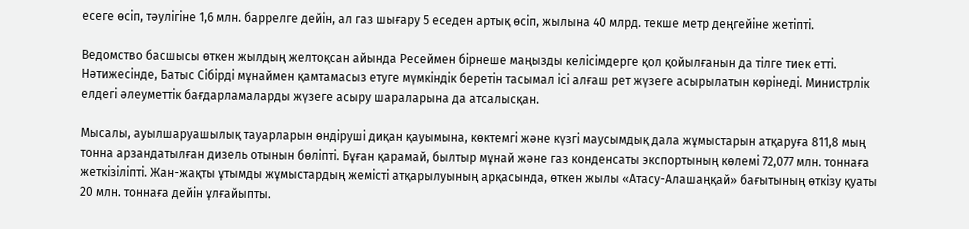есеге өсіп, тәулігіне 1,6 млн. баррелге дейін, ал газ шығару 5 еседен артық өсіп, жылына 40 млрд. текше метр деңгейіне жетіпті.

Ведомство басшысы өткен жылдың желтоқсан айында Ресеймен бірнеше маңызды келісімдерге қол қойылғанын да тілге тиек етті. Нәтижесінде, Батыс Сібірді мұнаймен қамтамасыз етуге мүмкіндік беретін тасымал ісі алғаш рет жүзеге асырылатын көрінеді. Министрлік елдегі әлеуметтік бағдарламаларды жүзеге асыру шараларына да атсалысқан.

Мысалы, ауылшаруашылық тауарларын өндіруші диқан қауымына, көктемгі және күзгі маусымдық дала жұмыстарын атқаруға 811,8 мың тонна арзандатылған дизель отынын бөліпті. Бұған қарамай, былтыр мұнай және газ конденсаты экспортының көлемі 72,077 млн. тоннаға жеткізіліпті. Жан-жақты ұтымды жұмыстардың жемісті атқарылуының арқасында, өткен жылы «Атасу-Алашаңқай» бағытының өткізу қуаты 20 млн. тоннаға дейін ұлғайыпты.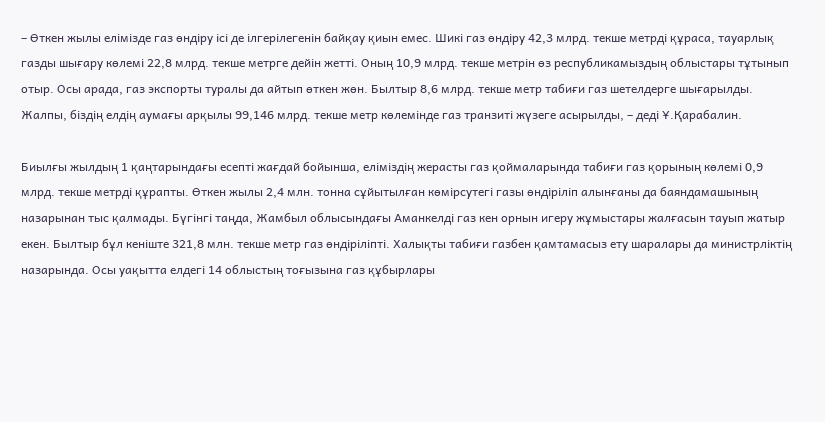– Өткен жылы елімізде газ өндіру ісі де ілгерілегенін байқау қиын емес. Шикі газ өндіру 42,3 млрд. текше метрді құраса, тауарлық газды шығару көлемі 22,8 млрд. текше метрге дейін жетті. Оның 10,9 млрд. текше метрін өз республикамыздың облыстары тұтынып отыр. Осы арада, газ экспорты туралы да айтып өткен жөн. Былтыр 8,6 млрд. текше метр табиғи газ шетелдерге шығарылды. Жалпы, біздің елдің аумағы арқылы 99,146 млрд. текше метр көлемінде газ транзиті жүзеге асырылды, – деді Ұ.Қарабалин.

Биылғы жылдың 1 қаңтарындағы есепті жағдай бойынша, еліміздің жерасты газ қоймаларында табиғи газ қорының көлемі 0,9 млрд. текше метрді құрапты. Өткен жылы 2,4 млн. тонна сұйытылған көмірсутегі газы өндіріліп алынғаны да баяндамашының назарынан тыс қалмады. Бүгінгі таңда, Жамбыл облысындағы Аманкелді газ кен орнын игеру жұмыстары жалғасын тауып жатыр екен. Былтыр бұл кеніште 321,8 млн. текше метр газ өндіріліпті. Халықты табиғи газбен қамтамасыз ету шаралары да министрліктің назарында. Осы уақытта елдегі 14 облыстың тоғызына газ құбырлары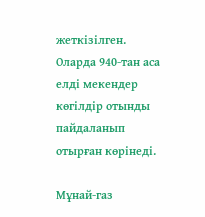жеткізілген. Оларда 940-тан аса елді мекендер көгілдір отынды пайдаланып отырған көрінеді.

Мұнай-газ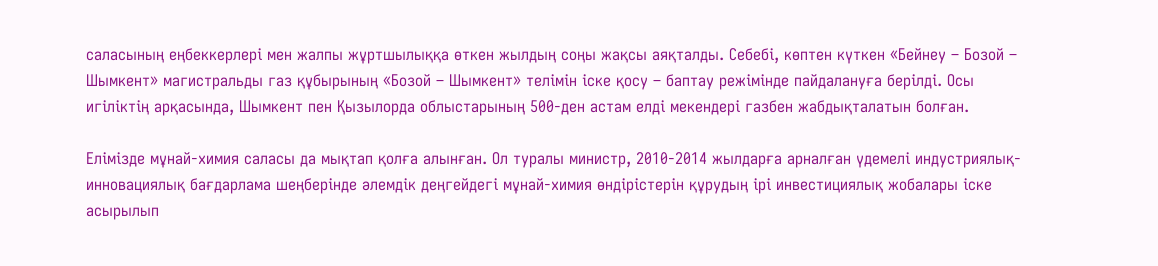саласының еңбеккерлері мен жалпы жұртшылыққа өткен жылдың соңы жақсы аяқталды. Себебі, көптен күткен «Бейнеу – Бозой – Шымкент» магистральды газ құбырының «Бозой – Шымкент» телімін іске қосу – баптау режімінде пайдалануға берілді. Осы игіліктің арқасында, Шымкент пен Қызылорда облыстарының 500-ден астам елді мекендері газбен жабдықталатын болған.

Елімізде мұнай-химия саласы да мықтап қолға алынған. Ол туралы министр, 2010-2014 жылдарға арналған үдемелі индустриялық-инновациялық бағдарлама шеңберінде әлемдік деңгейдегі мұнай-химия өндірістерін құрудың ірі инвестициялық жобалары іске асырылып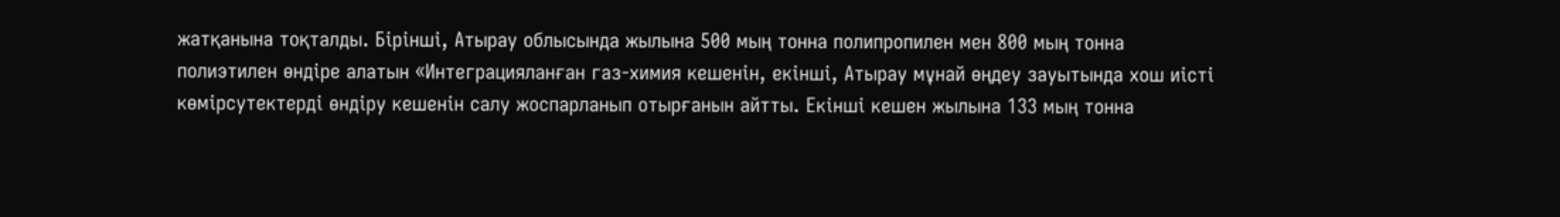жатқанына тоқталды. Бірінші, Атырау облысында жылына 500 мың тонна полипропилен мен 800 мың тонна полиэтилен өндіре алатын «Интеграцияланған газ-химия кешенін, екінші, Атырау мұнай өңдеу зауытында хош иісті көмірсутектерді өндіру кешенін салу жоспарланып отырғанын айтты. Екінші кешен жылына 133 мың тонна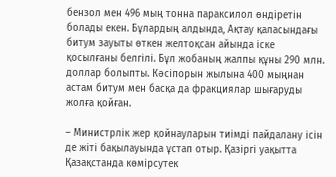бензол мен 496 мың тонна параксилол өндіретін болады екен. Бұлардың алдында, Ақтау қаласындағы битум зауыты өткен желтоқсан айында іске қосылғаны белгілі. Бұл жобаның жалпы құны 290 млн. доллар болыпты. Кәсіпорын жылына 400 мыңнан астам битум мен басқа да фракциялар шығаруды жолға қойған.

– Министрлік жер қойнауларын тиімді пайдалану ісін де жіті бақылауында ұстап отыр. Қазіргі уақытта Қазақстанда көмірсутек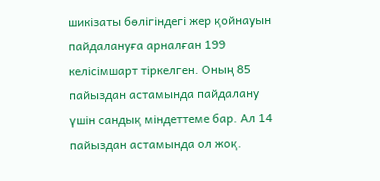шикізаты бөлігіндегі жер қойнауын пайдалануға арналған 199 келісімшарт тіркелген. Оның 85 пайыздан астамында пайдалану үшін сандық міндеттеме бар. Ал 14 пайыздан астамында ол жоқ.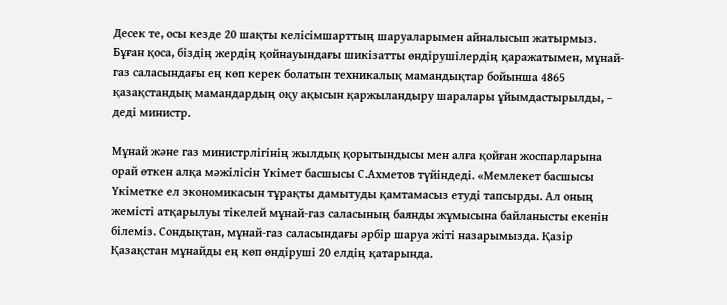Десек те, осы кезде 20 шақты келісімшарттың шаруаларымен айналысып жатырмыз. Бұған қоса, біздің жердің қойнауындағы шикізатты өндірушілердің қаражатымен, мұнай-газ саласындағы ең көп керек болатын техникалық мамандықтар бойынша 4865 қазақстандық мамандардың оқу ақысын қаржыландыру шаралары ұйымдастырылды, – деді министр.

Мұнай және газ министрлігінің жылдық қорытындысы мен алға қойған жоспарларына орай өткен алқа мәжілісін Үкімет басшысы С.Ахметов түйіндеді. «Мемлекет басшысы Үкіметке ел экономикасын тұрақты дамытуды қамтамасыз етуді тапсырды. Ал оның жемісті атқарылуы тікелей мұнай-газ саласының баянды жұмысына байланысты екенін білеміз. Сондықтан, мұнай-газ саласындағы әрбір шаруа жіті назарымызда. Қазір Қазақстан мұнайды ең көп өндіруші 20 елдің қатарында.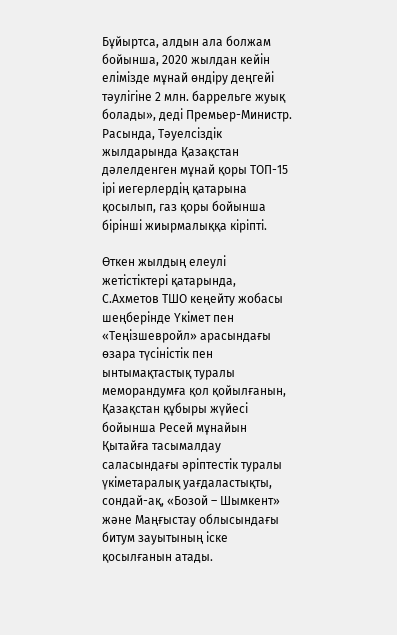Бұйыртса, алдын ала болжам бойынша, 2020 жылдан кейін елімізде мұнай өндіру деңгейі тәулігіне 2 млн. баррельге жуық болады», деді Премьер-Министр. Расында, Тәуелсіздік жылдарында Қазақстан дәлелденген мұнай қоры ТОП-15 ірі иегерлердің қатарына қосылып, газ қоры бойынша бірінші жиырмалыққа кіріпті.

Өткен жылдың елеулі жетістіктері қатарында, С.Ахметов ТШО кеңейту жобасы шеңберінде Үкімет пен «Теңізшевройл» арасындағы өзара түсіністік пен ынтымақтастық туралы меморандумға қол қойылғанын, Қазақстан құбыры жүйесі бойынша Ресей мұнайын Қытайға тасымалдау саласындағы әріптестік туралы үкіметаралық уағдаластықты, сондай-ақ, «Бозой – Шымкент» және Маңғыстау облысындағы битум зауытының іске қосылғанын атады.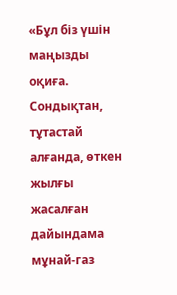«Бұл біз үшін маңызды оқиға. Сондықтан, тұтастай алғанда, өткен жылғы жасалған дайындама мұнай-газ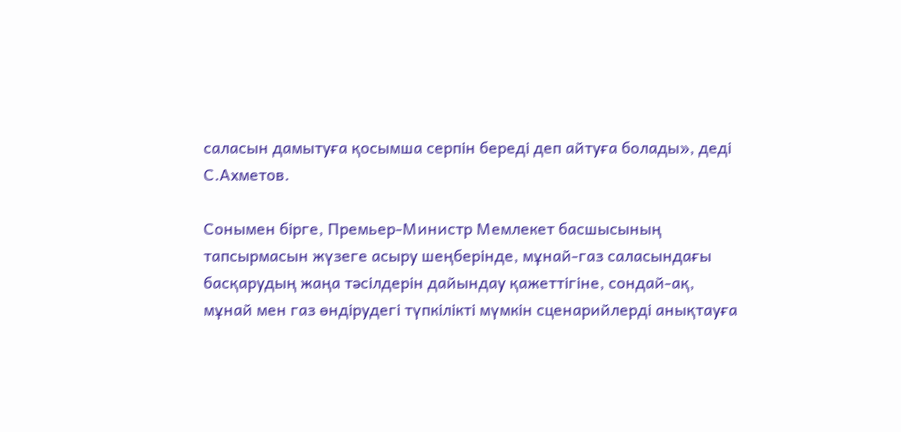саласын дамытуға қосымша серпін береді деп айтуға болады», деді С.Ахметов.

Сонымен бірге, Премьер-Министр Мемлекет басшысының тапсырмасын жүзеге асыру шеңберінде, мұнай-газ саласындағы басқарудың жаңа тәсілдерін дайындау қажеттігіне, сондай-ақ, мұнай мен газ өндірудегі түпкілікті мүмкін сценарийлерді анықтауға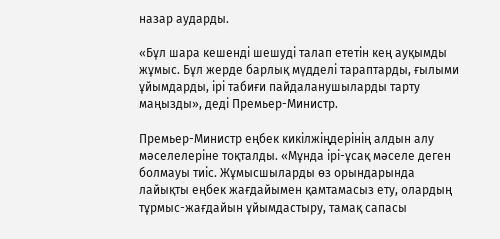назар аударды.

«Бұл шара кешенді шешуді талап ететін кең ауқымды жұмыс. Бұл жерде барлық мүдделі тараптарды, ғылыми ұйымдарды, ірі табиғи пайдаланушыларды тарту маңызды», деді Премьер-Министр.

Премьер-Министр еңбек кикілжіңдерінің алдын алу мәселелеріне тоқталды. «Мұнда ірі-ұсақ мәселе деген болмауы тиіс. Жұмысшыларды өз орындарында лайықты еңбек жағдайымен қамтамасыз ету, олардың тұрмыс-жағдайын ұйымдастыру, тамақ сапасы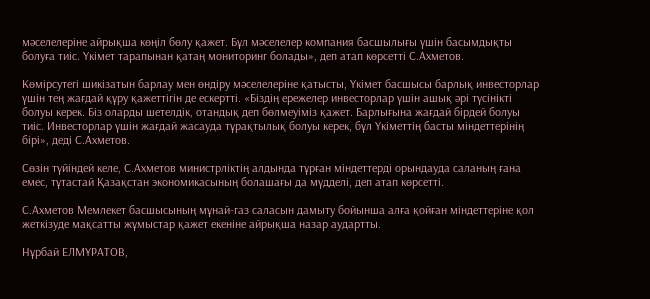мәселелеріне айрықша көңіл бөлу қажет. Бұл мәселелер компания басшылығы үшін басымдықты болуға тиіс. Үкімет тарапынан қатаң мониторинг болады», деп атап көрсетті С.Ахметов.

Көмірсутегі шикізатын барлау мен өндіру мәселелеріне қатысты, Үкімет басшысы барлық инвесторлар үшін тең жағдай құру қажеттігін де ескертті. «Біздің ережелер инвесторлар үшін ашық әрі түсінікті болуы керек. Біз оларды шетелдік, отандық деп бөлмеуіміз қажет. Барлығына жағдай бірдей болуы тиіс. Инвесторлар үшін жағдай жасауда тұрақтылық болуы керек, бұл Үкіметтің басты міндеттерінің бірі», деді С.Ахметов.

Сөзін түйіндей келе, С.Ахметов министрліктің алдында тұрған міндеттерді орындауда саланың ғана емес, тұтастай Қазақстан экономикасының болашағы да мүдделі, деп атап көрсетті.

С.Ахметов Мемлекет басшысының мұнай-газ саласын дамыту бойынша алға қойған міндеттеріне қол жеткізуде мақсатты жұмыстар қажет екеніне айрықша назар аудартты.

Нұрбай ЕЛМҰРАТОВ,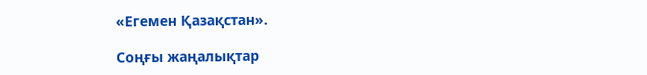«Егемен Қазақстан».

Соңғы жаңалықтар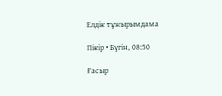Елдік тұжырымдама

Пікір • Бүгін, 08:50

Ғасыр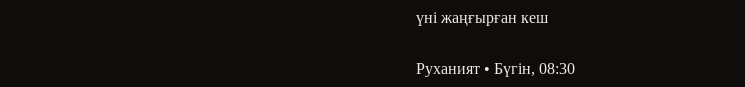үні жаңғырған кеш

Руханият • Бүгін, 08:30